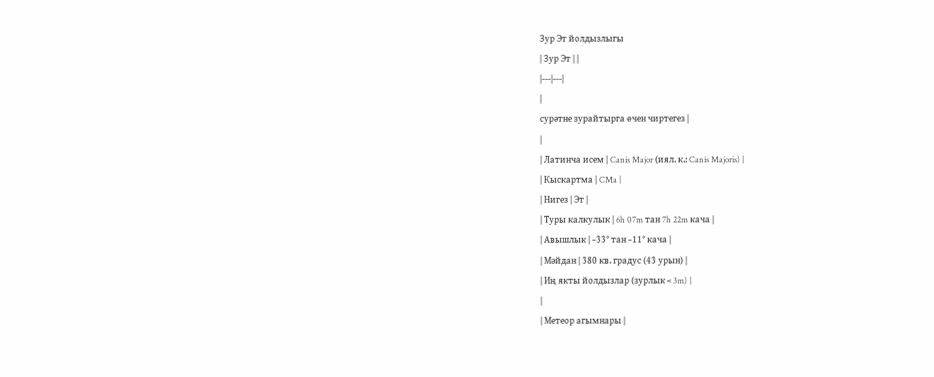Зур Эт йолдызлыгы
| Зур Эт | |
|---|---|
|
сурәтне зурайтырга өчен чиртегез |
|
| Латинча исем | Canis Major (иял. к.: Canis Majoris) |
| Кыскартма | CMa |
| Нигез | Эт |
| Туры калкулык | 6h 07m тан 7h 22m кача |
| Авышлык | −33° тан −11° кача |
| Мәйдан | 380 кв. градус (43 урын) |
| Иң якты йолдызлар (зурлык < 3m) |
|
| Метеор агымнары |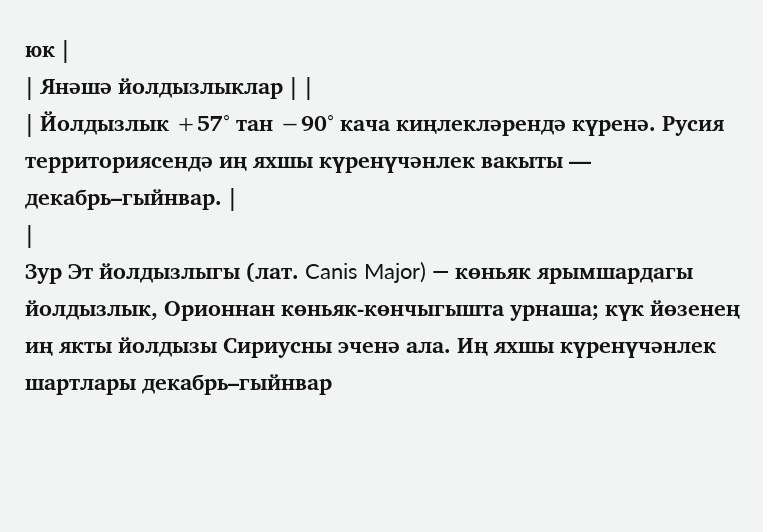юк |
| Янәшә йолдызлыклар | |
| Йолдызлык +57° тан −90° кача киңлекләрендә күренә. Русия территориясендә иң яхшы күренүчәнлек вакыты — декабрь–гыйнвар. |
|
Зур Эт йолдызлыгы (лат. Canis Major) — көньяк ярымшардагы йолдызлык, Орионнан көньяк-көнчыгышта урнаша; күк йөзенең иң якты йолдызы Сириусны эченә ала. Иң яхшы күренүчәнлек шартлары декабрь–гыйнвар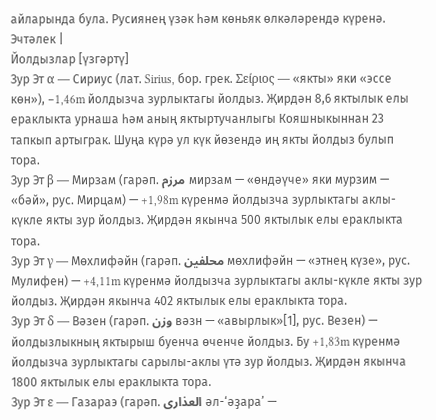айларында була. Русиянең үзәк һәм көньяк өлкәләрендә күренә.
Эчтәлек |
Йолдызлар [үзгәртү]
Зур Эт α — Сириус (лат. Sirius, бор. грек. Σείριος — «якты» яки «эссе көн»), −1,46m йолдызча зурлыктагы йолдыз. Җирдән 8,6 яктылык елы ераклыкта урнаша һәм аның яктыртучанлыгы Кояшныкыннан 23 тапкып артыграк. Шуңа күрә ул күк йөзендә иң якты йолдыз булып тора.
Зур Эт β — Мирзам (гарәп. مرزم мирзам — «өндәүче» яки мурзим — «бәй», рус. Мирцам) — +1,98m күренмә йолдызча зурлыктагы аклы-күкле якты зур йолдыз. Җирдән якынча 500 яктылык елы ераклыкта тора.
Зур Эт γ — Мөхлифәйн (гарәп. محلفين мөхлифәйн — «этнең күзе», рус. Мулифен) — +4,11m күренмә йолдызча зурлыктагы аклы-күкле якты зур йолдыз. Җирдән якынча 402 яктылык елы ераклыкта тора.
Зур Эт δ — Вәзен (гарәп. وزن вәзн — «авырлык»[1], рус. Везен) — йолдызлыкның яктырыш буенча өченче йолдыз. Бу +1,83m күренмә йолдызча зурлыктагы сарылы-аклы үтә зур йолдыз. Җирдән якынча 1800 яктылык елы ераклыкта тора.
Зур Эт ε — Газараэ (гарәп. العذارى әл-‘әҙара’ —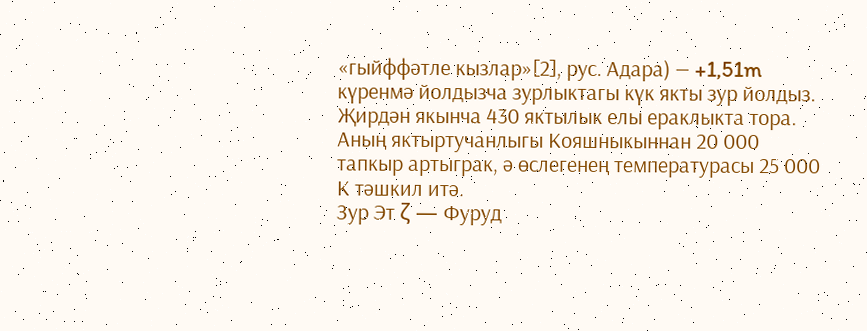«гыйффәтле кызлар»[2], рус. Адара) — +1,51m күренмә йолдызча зурлыктагы күк якты зур йолдыз. Җирдән якынча 430 яктылык елы ераклыкта тора. Аның яктыртучанлыгы Кояшныкыннан 20 000 тапкыр артыграк, ә өслегенең температурасы 25 000 К тәшкил итә.
Зур Эт ζ — Фуруд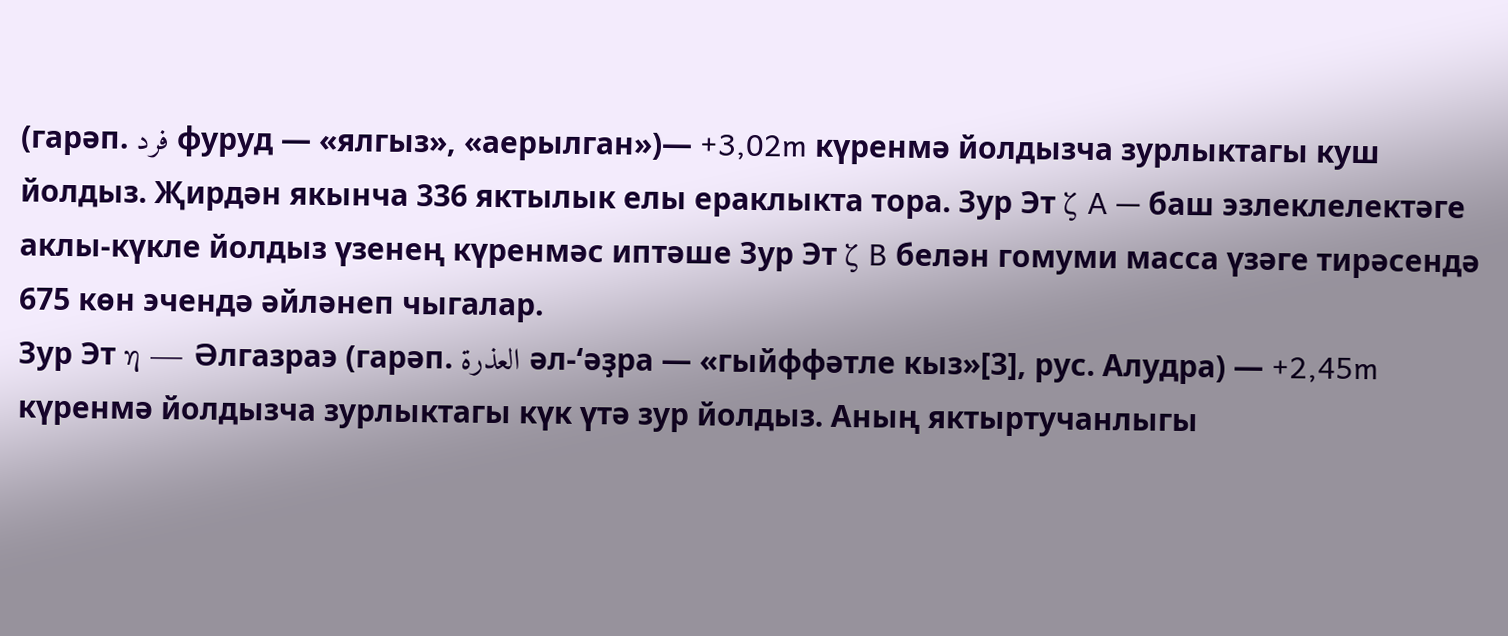(гарәп. فرد фуруд — «ялгыз», «аерылган»)— +3,02m күренмә йолдызча зурлыктагы куш йолдыз. Җирдән якынча 336 яктылык елы ераклыкта тора. Зур Эт ζ A — баш эзлеклелектәге аклы-күкле йолдыз үзенең күренмәс иптәше Зур Эт ζ B белән гомуми масса үзәге тирәсендә 675 көн эчендә әйләнеп чыгалар.
Зур Эт η — Әлгазраэ (гарәп. العذرة әл-‘әҙра — «гыйффәтле кыз»[3], рус. Алудра) — +2,45m күренмә йолдызча зурлыктагы күк үтә зур йолдыз. Аның яктыртучанлыгы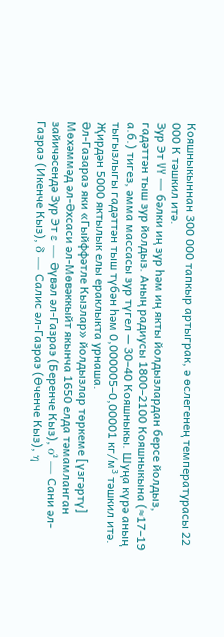Кояшныкыннан 300 000 тапкыр артыграк, ә өслегенең температурасы 22 000 К тәшкил итә.
Зур Эт VY — бәлки иң зур һәм иң якты йолдызлардан берсе йолдыз, гадәттән тыш зур йолдыз. Аның радиусы 1800–2100 Кояшныкына (≈17–19 а.б.) тигез, әмма массасы зур түгел — 30–40 Кояшныкы. Шуңа күрә аның тыгызлыгы гадәттән тыш түбән һәм 0,000005–0,00001 кг/м³ тәшкил итә. Җирдән 5000 яктылык елы ераклыкта урнаша.
Әл-Газараэ яки «Гыйффәтле Кызлар» йолдызлар төркеме [үзгәртү]
Мөхәммәд әл-Әхсаси әл-Мөвәккыйт якынча 1650 елда тәмамланган зайичәсендә Зур Эт ε — Әүвәл әл-Газраэ (Беренче Кыз), ο² — Сани әл-Газраэ (Икенче Кыз), δ — Салис әл-Газраэ (Өченче Кыз), η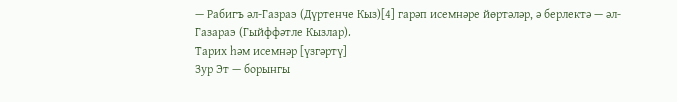— Рабигъ әл-Газраэ (Дүртенче Кыз)[4] гарәп исемнәре йөртәләр, ә берлектә — әл-Газараэ (Гыйффәтле Кызлар).
Тарих һәм исемнәр [үзгәртү]
Зур Эт — борынгы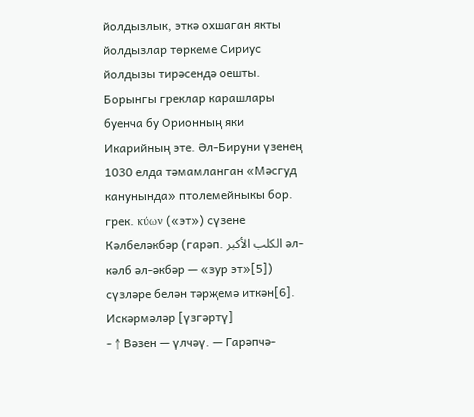йолдызлык, эткә охшаган якты йолдызлар төркеме Сириус йолдызы тирәсендә оешты. Борынгы греклар карашлары буенча бу Орионның яки Икарийның эте. Әл-Бируни үзенең 1030 елда тәмамланган «Мәсгуд канунында» птолемейныкы бор. грек. κύων («эт») сүзене Кәлбеләкбәр (гарәп. الكلب الأكبر әл-кәлб әл-әкбәр — «зур эт»[5]) сүзләре белән тәрҗемә иткән[6].
Искәрмәләр [үзгәртү]
- ↑ Вәзен — үлчәү. — Гарәпчә-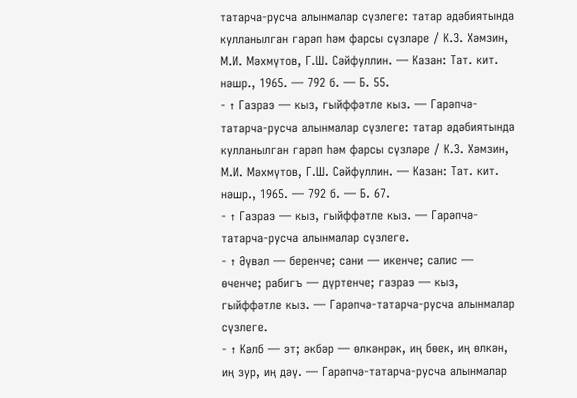татарча-русча алынмалар сүзлеге: татар әдәбиятында кулланылган гарәп һәм фарсы сүзләре / К.З. Хәмзин, М.И. Мәхмүтов, Г.Ш. Сәйфуллин. — Казан: Тат. кит. нәшр., 1965. — 792 б. — Б. 55.
- ↑ Газраэ — кыз, гыйффәтле кыз. — Гарәпчә-татарча-русча алынмалар сүзлеге: татар әдәбиятында кулланылган гарәп һәм фарсы сүзләре / К.З. Хәмзин, М.И. Мәхмүтов, Г.Ш. Сәйфуллин. — Казан: Тат. кит. нәшр., 1965. — 792 б. — Б. 67.
- ↑ Газраэ — кыз, гыйффәтле кыз. — Гарәпчә-татарча-русча алынмалар сүзлеге.
- ↑ Әүвәл — беренче; сани — икенче; салис — өченче; рабигъ — дүртенче; газраэ — кыз, гыйффәтле кыз. — Гарәпчә-татарча-русча алынмалар сүзлеге.
- ↑ Кәлб — эт; әкбәр — өлкәнрәк, иң бөек, иң өлкән, иң зур, иң дәү. — Гарәпчә-татарча-русча алынмалар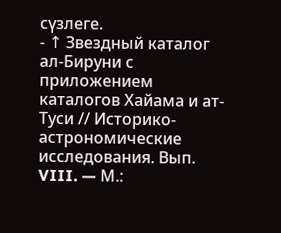сүзлеге.
- ↑ Звездный каталог ал-Бируни с приложением каталогов Хайама и ат-Туси // Историко-астрономические исследования. Вып. VIII. — М.: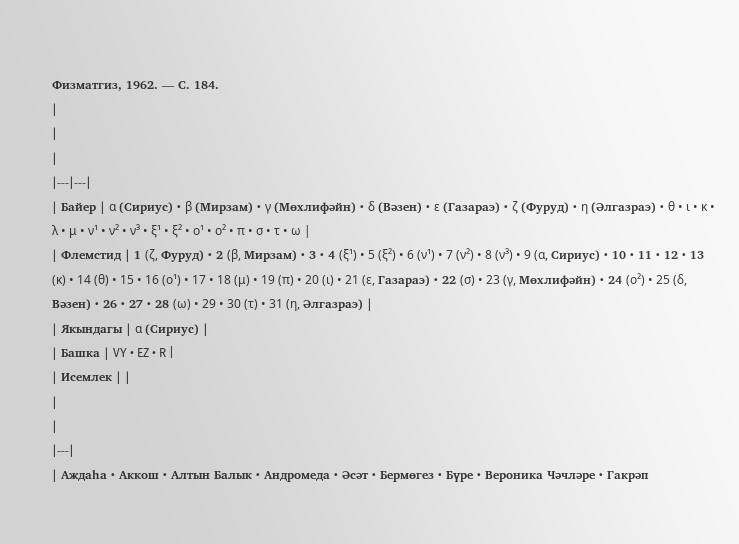Физматгиз, 1962. — С. 184.
|
|
|
|---|---|
| Байер | α (Сириус) • β (Мирзам) • γ (Мөхлифәйн) • δ (Вәзен) • ε (Газараэ) • ζ (Фуруд) • η (Әлгазраэ) • θ • ι • κ • λ • μ • ν¹ • ν² • ν³ • ξ¹ • ξ² • ο¹ • ο² • π • σ • τ • ω |
| Флемстид | 1 (ζ, Фуруд) • 2 (β, Мирзам) • 3 • 4 (ξ¹) • 5 (ξ²) • 6 (ν¹) • 7 (ν²) • 8 (ν³) • 9 (α, Сириус) • 10 • 11 • 12 • 13 (κ) • 14 (θ) • 15 • 16 (ο¹) • 17 • 18 (μ) • 19 (π) • 20 (ι) • 21 (ε, Газараэ) • 22 (σ) • 23 (γ, Мөхлифәйн) • 24 (ο²) • 25 (δ, Вәзен) • 26 • 27 • 28 (ω) • 29 • 30 (τ) • 31 (η, Әлгазраэ) |
| Якындагы | α (Сириус) |
| Башка | VY • EZ • R |
| Исемлек | |
|
|
|---|
| Аждаһа • Аккош • Алтын Балык • Андромеда • Әсәт • Бермөгез • Бүре • Вероника Чәчләре • Гакрәп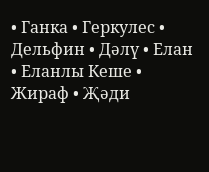• Ганка • Геркулес • Дельфин • Дәлү • Елан • Еланлы Кеше • Жираф • Җәди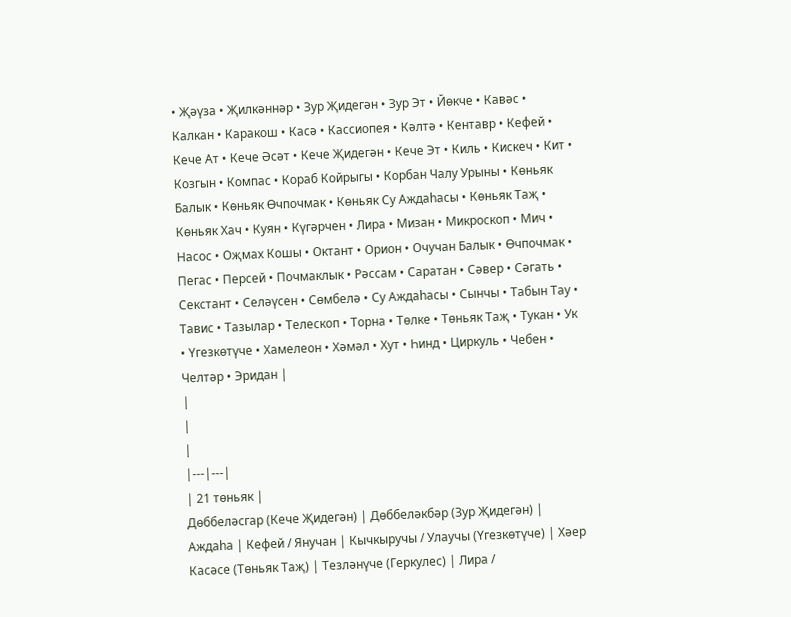• Җәүза • Җилкәннәр • Зур Җидегән • Зур Эт • Йөкче • Кавәс • Калкан • Каракош • Касә • Кассиопея • Кәлтә • Кентавр • Кефей • Кече Ат • Кече Әсәт • Кече Җидегән • Кече Эт • Киль • Кискеч • Кит • Козгын • Компас • Кораб Койрыгы • Корбан Чалу Урыны • Көньяк Балык • Көньяк Өчпочмак • Көньяк Су Аждаһасы • Көньяк Таҗ • Көньяк Хач • Куян • Күгәрчен • Лира • Мизан • Микроскоп • Мич • Насос • Оҗмах Кошы • Октант • Орион • Очучан Балык • Өчпочмак • Пегас • Персей • Почмаклык • Рәссам • Саратан • Сәвер • Сәгать • Секстант • Селәүсен • Сөмбелә • Су Аждаһасы • Сынчы • Табын Тау • Тавис • Тазылар • Телескоп • Торна • Төлке • Төньяк Таҗ • Тукан • Ук • Үгезкөтүче • Хамелеон • Хәмәл • Хут • Һинд • Циркуль • Чебен • Челтәр • Эридан |
|
|
|
|---|---|
| 21 төньяк |
Дөббеләсгар (Кече Җидегән) | Дөббеләкбәр (Зур Җидегән) | Аждаһа | Кефей / Янучан | Кычкыручы / Улаучы (Үгезкөтүче) | Хәер Касәсе (Төньяк Таҗ) | Тезләнүче (Геркулес) | Лира /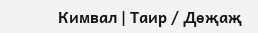Кимвал | Таир / Дөҗаҗ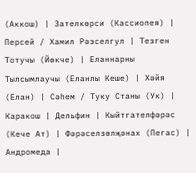(Аккош) | Зателкөрси (Кассиопея) | Персей / Хамил Рәэселгул | Тезген Тотучы (Йөкче) | Еланнарны Тылсымлаучы (Еланлы Кеше) | Хәйя (Елан) | Сәһем / Туку Станы (Ук) | Каракош | Дельфин | Кыйтгателфәрәс (Кече Ат) | Фәрәселзөлҗәнах (Пегас) | Андромеда |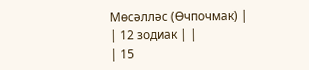Мөсәлләс (Өчпочмак) |
| 12 зодиак | |
| 15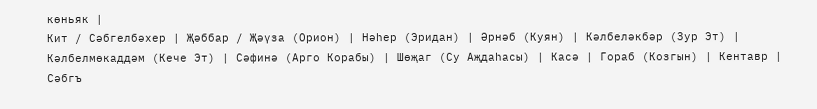көньяк |
Кит / Сәбгелбәхер | Җәббар / Җәүза (Орион) | Нәһер (Эридан) | Әрнәб (Куян) | Кәлбеләкбәр (Зур Эт) | Кәлбелмөкаддәм (Кече Эт) | Сәфинә (Арго Корабы) | Шөҗаг (Су Аҗдаһасы) | Касә | Гораб (Козгын) | Кентавр | Сәбгъ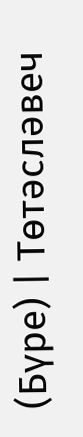(Бүре) | Төтәсләвеч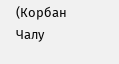(Корбан Чалу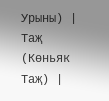Урыны) | Таҗ (Көньяк Таҗ) |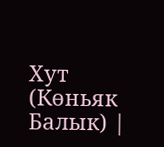Хут (Көньяк Балык) |